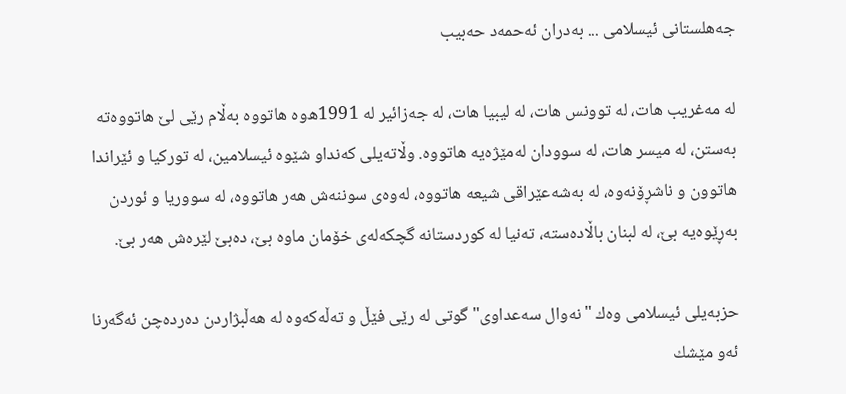جه‌هلستانی ئیسلامی ... به‌دران ئه‌حمه‌د حه‌بیب

له‌ مه‌غریب هات، له‌ توونس هات، له‌ لیبیا هات، له‌ جه‌زائیر له‌ 1991ه‌وه‌ هاتووه‌ به‌ڵام رێی لێ هاتووه‌ته‌ به‌ستن، له‌ میسر هات، له‌ سوودان له‌مێژه‌یه‌ هاتووه‌. وڵاته‌یلی كه‌نداو شێوه‌ ئیسلامین، له‌ توركیا و ئێراندا هاتوون و ناشڕۆنه‌وه‌، له‌ به‌شه‌عێراقی شیعه‌ هاتووه‌، له‌وه‌ی سوننه‌ش هه‌ر هاتووه‌، له‌ سووریا و ئوردن به‌ڕێوه‌یه‌ بێ، له‌ لبنان باڵاده‌سته‌، ته‌نیا له‌ كوردستانه‌ گچكه‌له‌ی خۆمان ماوه‌ بێ، ده‌بێ لێره‌ش هه‌ر بێ.

حزبه‌یلی ئیسلامی وه‌ك "نه‌وال سه‌عداوی" گوتی له‌ رێی فێڵ و ته‌ڵه‌كه‌وه‌ له‌ هه‌ڵبژاردن ده‌رده‌چن ئه‌گه‌رنا ئه‌و مێشك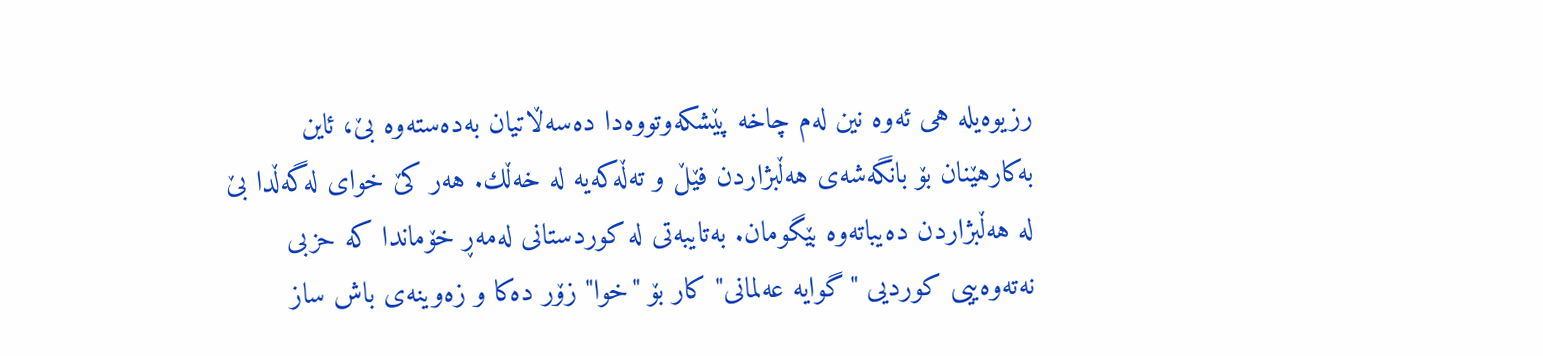رزیوه‌یله‌ هی ئه‌وه‌ نین له‌م چاخه‌ پێشكه‌وتووه‌دا ده‌سه‌ڵاتیان به‌ده‌سته‌وه‌ بێ، ئاین به‌كارهێنان بۆ بانگه‌شه‌ی هه‌ڵبژاردن فێڵ و ته‌ڵه‌كه‌یه‌ له‌ خه‌ڵك. هه‌ر كێ خوای له‌گه‌ڵدا بێ له‌ هه‌ڵبژاردن ده‌یباته‌وه‌ بێگومان. به‌تایبه‌تی له‌ كوردستانی له‌مه‌ڕ خۆماندا كه‌ حزبی نه‌ته‌وه‌ییی كوردیی "گوایه‌ عه‌لمانی" كار بۆ "خوا" زۆر ده‌كا و زه‌وینه‌ی باش ساز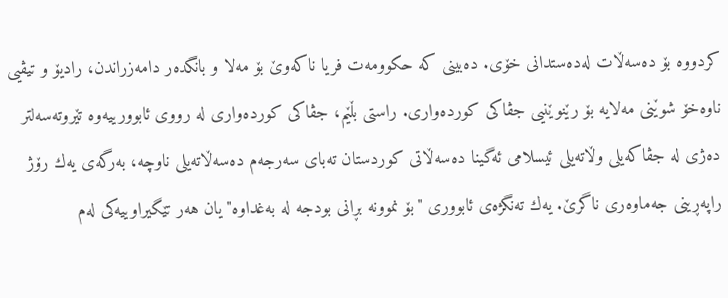كردووه‌ بۆ ده‌سه‌ڵات له‌ده‌ستدانی خۆی. ده‌بینی كه‌ حكوومه‌ت فریا ناكه‌وێ بۆ مه‌لا و بانگده‌ر دامه‌زراندن، رادیۆ و تیڤیی ناوه‌خۆ شوێنی مه‌لایه‌ بۆ رێنوێنیی جڤاكی كورده‌واری. راستی بڵێم، جڤاكی كورده‌واری له‌ رووی ئابوورییه‌وه‌ تێروته‌سه‌لتر ده‌ژی له‌ جڤاكه‌یلی وڵاته‌یلی ئیسلامی ئه‌گینا ده‌سه‌ڵاتی كوردستان ته‌بای سه‌رجه‌م ده‌سه‌ڵاته‌یلی ناوچه‌، به‌رگه‌ی یه‌ك رۆژ راپه‌ڕینی جه‌ماوه‌ری ناگرێ. یه‌ك ته‌نگژه‌ی ئابووری "بۆ نموونه‌ بڕانی بودجه‌ له‌ به‌غداوه‌" یان هه‌ر تێگیراوییه‌كی له‌م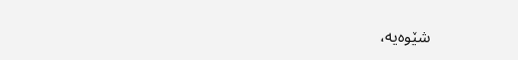شێوه‌یه‌،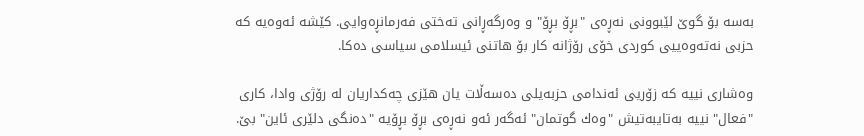به‌سه‌ بۆ گوێ لێبوونی نه‌ڕه‌ی "بڕۆ بڕۆ" و وه‌رگه‌ڕانی ته‌ختی فه‌رمانڕه‌وایی. كێشه‌ ئه‌وه‌یه‌ كه‌ حزبی نه‌ته‌وه‌ییی كوردی خۆی رۆژانه‌ كار بۆ هاتنی ئیسلامی سیاسی ده‌كا.

وه‌شاری نییه‌ كه‌ زۆریی ئه‌ندامی حزبه‌یلی ده‌سه‌ڵات یان هێزی چه‌كداریان له‌ رۆژی وادا، كاری "فعال" نییه‌ به‌تایبه‌تیش "وه‌ك گوتمان" ئه‌گه‌ر ئه‌و نه‌ڕه‌ی بڕۆ بڕۆیه‌ "ده‌نگی دلێری ئاین" بێ.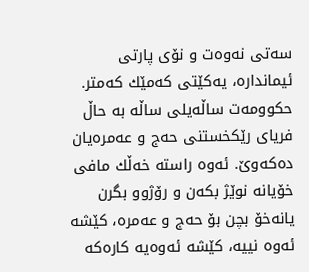سه‌تی نه‌وه‌ت و نۆی پارتی ئیمانداره‌، یه‌كێتی كه‌مێك كه‌متر. حكوومه‌ت ساڵه‌یلی ساڵه‌ به‌ حاڵ فریای رێكخستنی حه‌ج و عه‌مره‌یان ده‌كه‌وێ. ئه‌وه‌ راسته‌ خه‌ڵك مافی خۆیانه‌ نوێژ بكه‌ن و رۆژوو بگرن یانه‌خۆ بچن بۆ حه‌ج و عه‌مره‌، كێشه‌ ئه‌وه‌ نییه‌، كێشه‌ ئه‌وه‌یه‌ كاره‌كه‌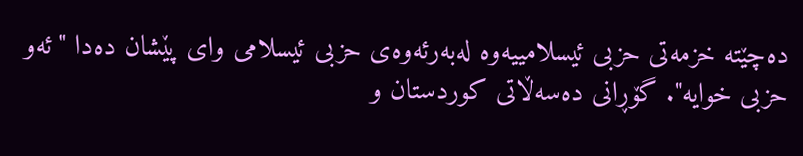ده‌چێته‌ خزمه‌تی حزبی ئیسلامییه‌وه‌ له‌به‌رئه‌وه‌ی حزبی ئیسلامی وای پێشان ده‌دا "ئه‌و حزبی خوایه‌". گۆڕانی ده‌سه‌ڵاتی كوردستان و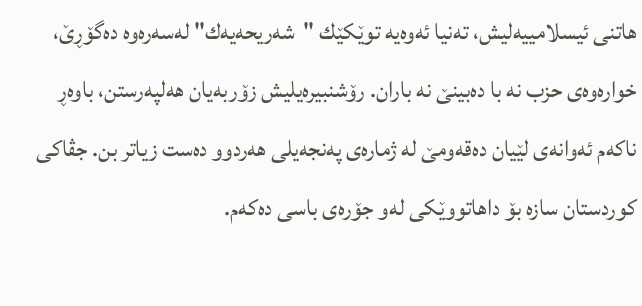هاتنی ئیسلامییه‌لیش، ته‌نیا ئه‌وه‌یه‌ توێكێك "شه‌ریحه‌یه‌ك" له‌سه‌ره‌وه‌ ده‌گۆڕێ، خواره‌وه‌ی حزب نه‌ با ده‌بینێ نه‌ باران. رۆشنبیره‌یلیش زۆربه‌یان هه‌لپه‌رستن، باوه‌ڕ ناكه‌م ئه‌وانه‌ی لێیان ده‌قه‌ومێ له‌ ژماره‌ی په‌نجه‌یلی هه‌ردوو ده‌ست زیاتر بن. جڤاكی كوردستان سازه‌ بۆ داهاتووێكی له‌و جۆره‌ی باسی ده‌كه‌م.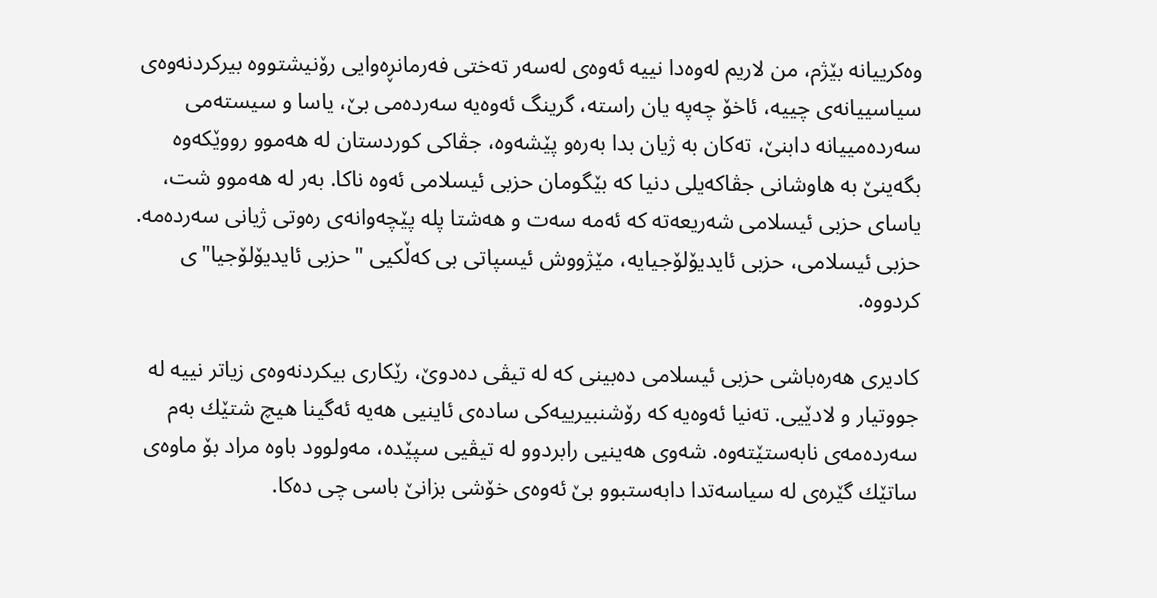وه‌كرییانه‌ بێژم، من لاریم له‌وه‌دا نییه‌ ئه‌وه‌ی له‌سه‌ر ته‌ختی فه‌رمانڕه‌وایی رۆنیشتووه‌ بیركردنه‌وه‌ی سیاسییانه‌ی چییه‌، ئاخۆ چه‌په‌ یان راسته‌، گرینگ ئه‌وه‌یه‌ سه‌رده‌می بێ، یاسا و سیسته‌می سه‌رده‌مییانه‌ دابنێ، ته‌كان به‌ ژیان بدا به‌ره‌و پێشه‌وه‌، جڤاكی كوردستان له‌ هه‌موو رووێكه‌وه‌ بگه‌ینێ به‌ هاوشانی جڤاكه‌یلی دنیا كه‌ بێگومان حزبی ئیسلامی ئه‌وه‌ ناكا. به‌ر له‌ هه‌موو شت، یاسای حزبی ئیسلامی شه‌ریعه‌ته‌ كه‌ ئه‌مه‌ سه‌ت و هه‌شتا پله‌ پێچه‌وانه‌ی ره‌وتی ژیانی سه‌رده‌مه‌. حزبی ئیسلامی، حزبی ئایدیۆلۆجیایه‌، مێژووش ئیسپاتی بی كه‌ڵكیی "حزبی ئایدیۆلۆجیا"ی كردووه‌.

كادیری هه‌ره‌باشی حزبی ئیسلامی ده‌بینی كه‌ له‌ تیڤی ده‌دوێ، رێكاری بیكردنه‌وه‌ی زیاتر نییه‌ له‌ جووتیار و لادێیی. ته‌نیا ئه‌وه‌یه‌ كه‌ رۆشنبیرییه‌كی ساده‌ی ئاینیی هه‌یه‌ ئه‌گینا هیچ شتێك به‌م سه‌رده‌مه‌ی نابه‌ستێته‌وه‌. شه‌وی هه‌ینیی رابردوو له‌ تیڤیی سپێده‌، مه‌ولوود باوه‌ مراد بۆ ماوه‌ی ساتێك گێره‌ی له‌ سیاسه‌تدا دابه‌ستبوو بێ ئه‌وه‌ی خۆشی بزانێ باسی چی ده‌كا.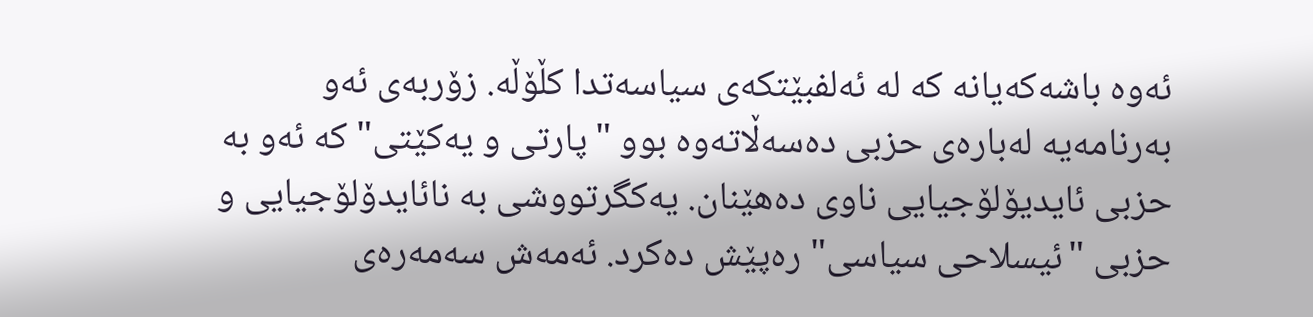ئه‌وه‌ باشه‌كه‌یانه‌ كه‌ له‌ ئه‌لفبێتكه‌ی سیاسه‌تدا كڵۆڵه‌. زۆربه‌ی ئه‌و به‌رنامه‌یه‌ له‌باره‌ی حزبی ده‌سه‌ڵاته‌وه‌ بوو "پارتی و یه‌كێتی" كه‌ ئه‌و به‌ حزبی ئایدیۆلۆجیایی ناوی ده‌هێنان. یه‌كگرتووشی به‌ نائایدۆلۆجیایی و حزبی "ئیسلاحی سیاسی" ره‌پێش ده‌كرد. ئه‌مه‌ش سه‌مه‌ره‌ی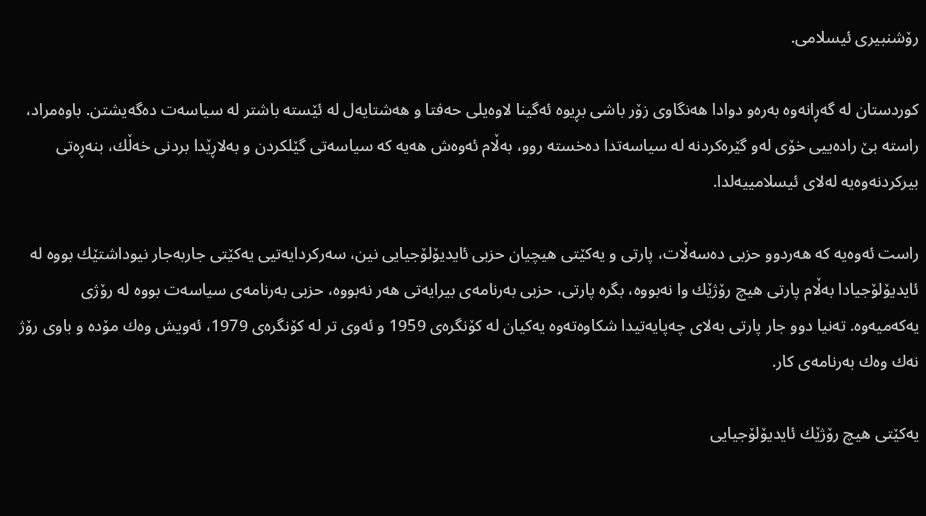رۆشنبیری ئیسلامی.

كوردستان له‌ گه‌ڕانه‌وه‌ به‌ره‌و دوادا هه‌نگاوی زۆر باشی بڕیوه‌ ئه‌گینا لاوه‌یلی حه‌فتا و هه‌شتایه‌ل له‌ ئێسته‌ باشتر له‌ سیاسه‌ت ده‌گه‌یشتن. باوه‌مراد، راسته‌ بێ راده‌ییی خۆی له‌و گێره‌كردنه‌ له‌ سیاسه‌تدا ده‌خسته‌ روو، به‌ڵام ئه‌وه‌ش هه‌یه‌ كه‌ سیاسه‌تی گێلكردن و به‌لاڕێدا بردنی خه‌ڵك، بنه‌ڕه‌تی بیركردنه‌وه‌یه‌ له‌لای ئیسلامییه‌لدا.

راست ئه‌وه‌یه‌ كه‌ هه‌ردوو حزبی ده‌سه‌ڵات، پارتی و یه‌كێتی هیچیان حزبی ئایدیۆلۆجیایی نین، سه‌ركردایه‌تیی یه‌كێتی جاربه‌جار نیوداشتێك بووه‌ له‌ ئایدیۆلۆجیادا به‌ڵام پارتی هیچ رۆژێك وا نه‌بووه‌، بگره‌ پارتی، حزبی به‌رنامه‌ی بیرایه‌تی هه‌ر نه‌بووه‌، حزبی به‌رنامه‌ی سیاسه‌ت بووه‌ له‌ رۆژی یه‌كه‌میه‌وه‌. ته‌نیا دوو جار پارتی به‌لای چه‌پایه‌تیدا شكاوه‌ته‌وه‌ یه‌كیان له‌ كۆنگره‌ی 1959 و ئه‌وی تر له‌ كۆنگره‌ی 1979، ئه‌ویش وه‌ك مۆده‌ و باوی رۆژ نه‌ك وه‌ك به‌رنامه‌ی كار.

یه‌كێتی هیچ رۆژێك ئایدیۆلۆجیایی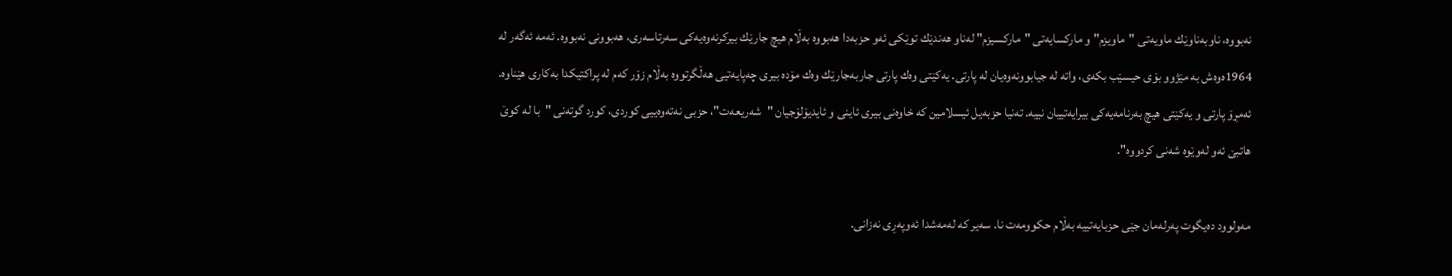نه‌بووه‌، ناوبه‌ناوێك ماویه‌تی "ماویزم" و ماركسایه‌تی "ماركسیزم" له‌ناو هه‌ندێك توێكی ئه‌و حزبه‌دا هه‌بووه‌ به‌ڵام هیچ جارێك بیركرنه‌وه‌یه‌كی سه‌رتاسه‌ری، هه‌بوونی نه‌بووه‌. ئه‌مه‌ ئه‌گه‌ر له‌ 1964ه‌وه‌ش به‌ مێژوو بۆی حیسێب بكه‌ی، واته‌ له‌ جیابوونه‌وه‌یان له‌ پارتی. یه‌كێتی وه‌ك پارتی جاربه‌جارێك وه‌ك مۆده‌ بیری چه‌پایه‌تیی هه‌ڵگرتووه‌ به‌ڵام زۆر كه‌م له‌ پراكتیكدا به‌كاری هێناوه‌. ئه‌مڕۆ پارتی و یه‌كێتی هیچ به‌رنامه‌یه‌كی بیرایه‌تییان نییه‌. ته‌نیا حزبه‌یل ئیسلامین كه‌ خاوه‌نی بیری ئاینی و ئایدیۆلۆجیان "شه‌ریعه‌ت"، حزبی نه‌ته‌وه‌ییی كوردی، كورد گوته‌نی "با له‌ كوێ هاتبێ ئه‌و له‌وێوه‌ شه‌نی كردووه‌".

مه‌ولوود ده‌یگوت په‌رله‌مان جێی حزبایه‌تییه‌ به‌ڵام حكوومه‌ت نا. سه‌یر كه‌ له‌مه‌شدا ئه‌وپه‌ڕی نه‌زانی.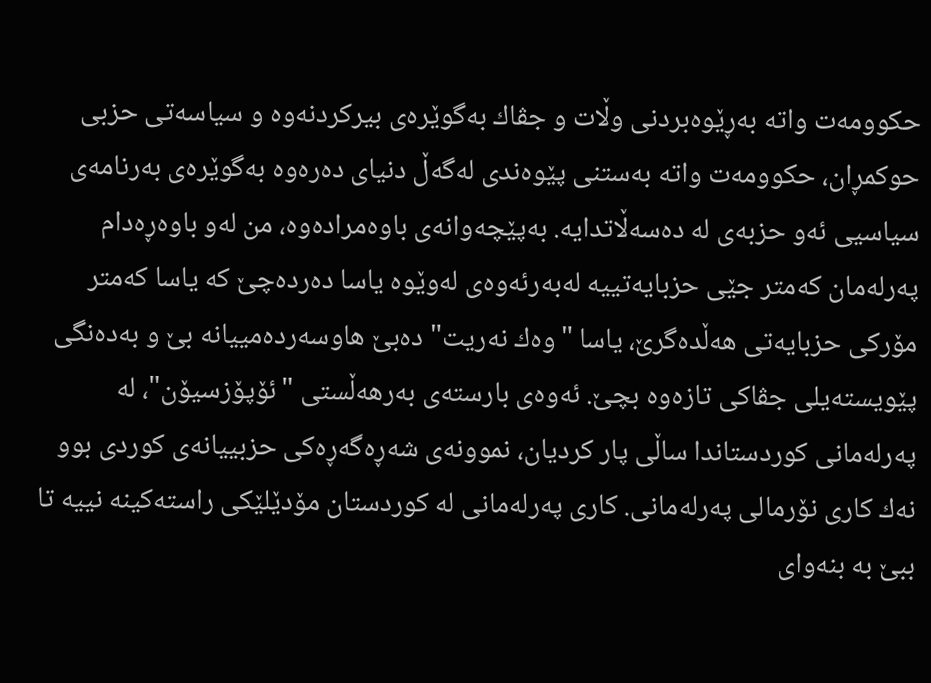حكوومه‌ت واته‌ به‌ڕێوه‌بردنی وڵات و جڤاك به‌گوێره‌ی بیركردنه‌وه‌ و سیاسه‌تی حزبی حوكمڕان، حكوومه‌ت واته‌ به‌ستنی پێوه‌ندی له‌گه‌ڵ دنیای ده‌ره‌وه‌ به‌گوێره‌ی به‌رنامه‌ی سیاسیی ئه‌و حزبه‌ی له‌ ده‌سه‌ڵاتدایه‌. به‌پێچه‌وانه‌ی باوه‌مراده‌وه‌، من له‌و باوه‌ڕه‌دام په‌رله‌مان كه‌متر جێی حزبایه‌تییه‌ له‌به‌رئه‌وه‌ی له‌وێوه‌ یاسا ده‌رده‌چێ كه‌ یاسا كه‌متر مۆركی حزبایه‌تی هه‌ڵده‌گرێ، یاسا "وه‌ك نه‌ریت" ده‌بێ هاوسه‌رده‌مییانه‌ بێ و به‌ده‌نگی پێویسته‌یلی جڤاكی تازه‌وه‌ بچێ. ئه‌وه‌ی بارسته‌ی به‌رهه‌ڵستی "ئۆپۆزسیۆن"، له‌ په‌رله‌مانی كوردستاندا ساڵی پار كردیان، نموونه‌ی شه‌ڕه‌گه‌ڕه‌كی حزبییانه‌ی كوردی بوو نه‌ك كاری نۆرمالی په‌رله‌مانی. كاری په‌رله‌مانی له‌ كوردستان مۆدێلێكی راسته‌كینه‌ نییه‌ تا ببێ به‌ بنه‌وای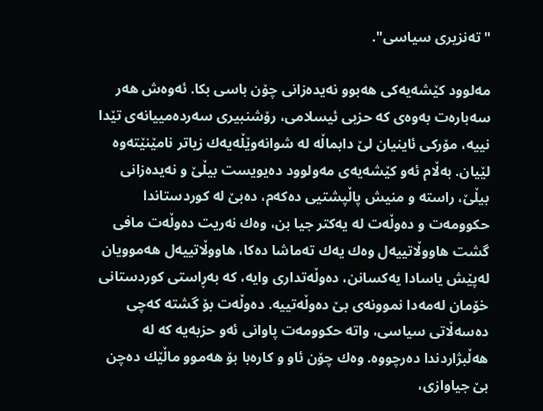"ته‌نزیری سیاسی".

مه‌لوود كێشه‌یه‌كی هه‌بوو نه‌یده‌زانی چۆن باسی بكا. ئه‌وه‌ش هه‌ر سه‌باره‌ت به‌وه‌ی كه‌ حزبی ئیسلامی، رۆشنبیری سه‌رده‌مییانه‌ی تێدا نییه‌، مۆركی ئاینیان لێ دابماڵه‌ له‌ شوانه‌وێڵه‌یه‌ك زیاتر نامێنێته‌وه‌ لێیان. به‌ڵام ئه‌و كێشه‌یه‌ی مه‌ولوود ده‌یویست بیڵێ و نه‌یده‌زانی بیڵێ، راسته‌ و منیش پاڵپشتیی ده‌كه‌م، ده‌بێ له‌ كوردستاندا حكوومه‌ت و ده‌وڵه‌ت له‌ یه‌كتر جیا بن، وه‌ك نه‌ریت ده‌وڵه‌ت مافی گشت هاووڵاتییه‌ل وه‌ك یه‌ك ته‌ماشا ده‌كا، هاووڵاتییه‌ل هه‌موویان له‌پێش یاسادا یه‌كسانن، ده‌وڵه‌تداری وایه‌، كه‌ به‌ڕاستی كوردستانی خۆمان له‌مه‌دا نموونه‌ی بێ ده‌وڵه‌تییه‌. ده‌وڵه‌ت بۆ گشته‌ كه‌چی ده‌سه‌ڵاتی سیاسی، واته‌ حكوومه‌ت پاوانی ئه‌و حزبه‌یه‌ كه‌ له‌ هه‌ڵبژاردندا ده‌رچووه‌. وه‌ك چۆن ئاو و كاره‌با بۆ هه‌موو ماڵێك ده‌چن بێ جیاوازی،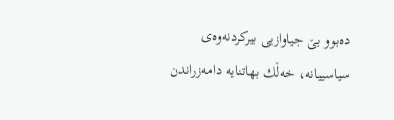ده‌بوو بێ جیاوازیی بیركردنه‌وه‌ی سیاسییانه‌، خه‌ڵك بهاتنایه‌ دامه‌زراندن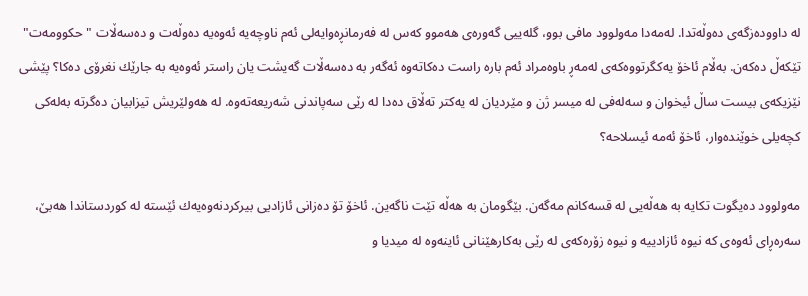له‌ داووده‌زگه‌ی ده‌وڵه‌تدا. له‌مه‌دا مه‌ولوود مافی بوو، گله‌ییی گه‌وره‌ی هه‌موو كه‌س له‌ فه‌رمانڕه‌وایه‌لی ئه‌م ناوچه‌یه‌ ئه‌وه‌یه‌ ده‌وڵه‌ت و ده‌سه‌ڵات "حكوومه‌ت" تێكه‌ڵ ده‌كه‌ن. به‌ڵام ئاخۆ یه‌كگرتووه‌كه‌ی له‌مه‌ڕ باوه‌مراد ئه‌م باره‌ راست ده‌كاته‌وه‌ ئه‌گه‌ر به‌ ده‌سه‌ڵات گه‌یشت یان راستر ئه‌وه‌یه‌ به‌ جارێك نغرۆی ده‌كا؟ پێشی نێزیكه‌ی بیست ساڵ ئیخوان و سه‌له‌فی له‌ میسر ژن و مێردیان له‌ یه‌كتر ته‌ڵاق ده‌دا له‌ رێی سه‌پاندنی شه‌ریعه‌ته‌وه‌. له‌ هه‌ولێریش تیزابیان ده‌گرته‌ به‌له‌كی كچه‌یلی خوێنده‌وار، ئاخۆ ئه‌مه‌ ئیسلاحه‌؟

مه‌ولوود ده‌یگوت تكایه‌ به‌ هه‌ڵه‌یی له‌ قسه‌كانم مه‌گه‌ن. بێگومان به‌ هه‌ڵه‌ تێت ناگه‌ین. ئاخۆ تۆ ده‌زانی ئازادیی بیركردنه‌وه‌یه‌ك ئێسته‌ له‌ كوردستاندا هه‌بێ، سه‌ره‌ڕای ئه‌وه‌ی كه‌ نیوه‌ ئازادییه‌ و نیوه‌ زۆره‌كه‌ی له‌ رێی به‌كارهێنانی ئاینه‌وه‌ له‌ میدیا و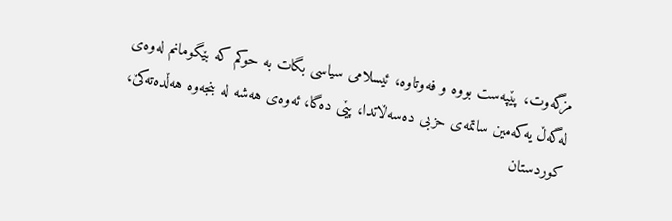مزگه‌وت، پێپه‌ست بووه‌ و فه‌وتاوه‌، ئیسلامی سیاسی بگات به‌ حوكم كه‌ بێگومانم له‌وه‌ی له‌گه‌ڵ یه‌كه‌مین ساتمه‌ی حزبی ده‌سه‌ڵاتدا، پێی ده‌گا، ئه‌وه‌ی هه‌شه‌ له‌ بنجه‌وه‌ هه‌ڵده‌ته‌كێ، كوردستان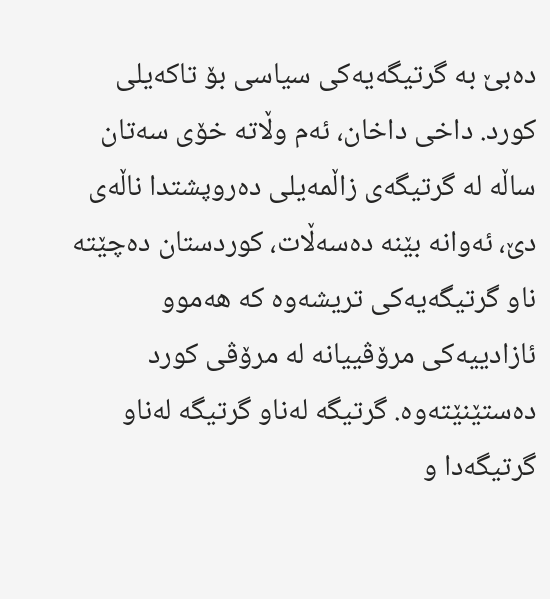ده‌بێ به‌ گرتیگه‌یه‌كی سیاسی بۆ تاكه‌یلی كورد. داخی داخان، ئه‌م وڵاته‌ خۆی سه‌تان ساڵه‌ له‌ گرتیگه‌ی زاڵمه‌یلی ده‌روپشتدا ناڵه‌ی دێ، ئه‌وانه‌ بێنه‌ ده‌سه‌ڵات، كوردستان ده‌چێته‌ ناو گرتیگه‌یه‌كی تریشه‌وه‌ كه‌ هه‌موو ئازادییه‌كی مرۆڤییانه‌ له‌ مرۆڤی كورد ده‌ستێنێته‌وه‌. گرتیگه‌ له‌ناو گرتیگه‌ له‌ناو گرتیگه‌دا و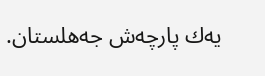یه‌ك پارچه‌ش جه‌هلستان.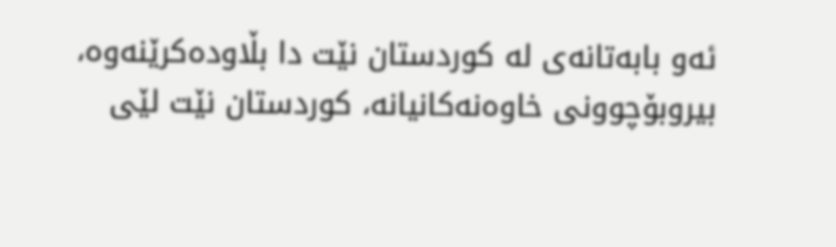ئه‌و بابه‌تانه‌ی له‌ کوردستان نێت دا بڵاوده‌کرێنه‌وه‌، بیروبۆچوونی خاوه‌نه‌کانیانه‌، کوردستان نێت لێی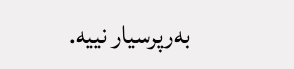به‌رپرسیار نییه‌.